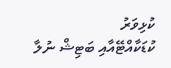ކުޅިވަރު
ކުޑަކާއްޓޭއާއި ބަޓިޝް ނުލާ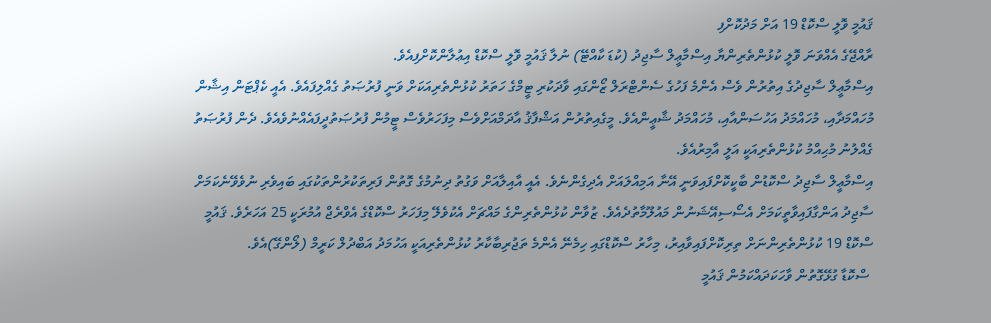ޤައުމީ ވޮލީ ސްކޮޑް 19 އަށް މަދުކޮށްފި
ރާއްޖޭގެ އެއްވަނަ ވޮލީ ކުޅުންތެރިންޔާ އިސްމާޢީލް ސާޖިދު (ކުޑަ ކާއްޓޭ) ނުލާ ޤައުމީ ވޮލީ ސްކޮޑް އިޢުލާންކޮށްފިއެވެ.
އިސްމާޢީލް ސާޖިދުގެ އިތުރުން ވެސް އެންމެ ފަހުގެ ސެންޓްރަލް ޒޯންގައި ވާދަކުރި ޓީމްގެ ހަތަރު ކުޅުންތެރިއަކަށް ވަނީ ފުރުޞަތު ގެއްލިފައެވެ. އެއީ ކެޕްޓަން އިޝާން މުހައްމަދާއި، މުހައްމަދު އަހުސަންއާއި، މުހައްމަދު ޝާޢީންއެވެ. މީގެއިތުރުން އަޝްފާޤު އާދަމްއަށްވެސް މިފަހަރުވެސް ޓީމުން ފުރުޞަތުދީފައެއްނުވެއެވެ. ދެން ފުރުޞަތު ގެއްލުނު މުޙިއްމު ކުޅުންތެރިއަކީ އަލީ އާމިރުއެވެ.
އިސްމާޢީލް ސާޖިދު ސްކޮޑުން ބާކީކޮށްފައިވަނީ އޭނާ އަމިއްލައަށް އެދިގެންނެވެ. އެއީ އާއިލާއަށް ވަގުތު ދިނުމުގެ ގޮތުން ފަރިތަކުރުންތަކުގައި ބައިވެރި ނުވެވޭނެކަމަށް ސާޖިދު އަންގާފައިވާތީކަމަށް އެސޯސިއޭޝަނުން މައުލޫމާތުދެއެވެ. ޒުވާން ކުޅުންތެރިންގެ މައްޗަށް އެކުވެލޭ މިފަހަރު ސްކޮޑްގެ އެވްރެޖް އުމުރަކީ 25 އަހަރެވެ. ޤައުމީ ސްކޮޑް 19 ކުޅުންތެރިންނަށް ތިރިކޮށްފައިވާއިރު، މިހާރު ސްކޮޑްގައި ހިމެނޭ އެންމެ ތަޖުރިބާކާރު ކުޅުންތެރިއަކީ އަހުމަދު އަބްދުލް ކަރީމް (ލޯންގޭ)އެވެ.
 ސްކޮޑާ ގުޅޭގޮތުން ވާހަކަދައްކަމުން ޤައުމީ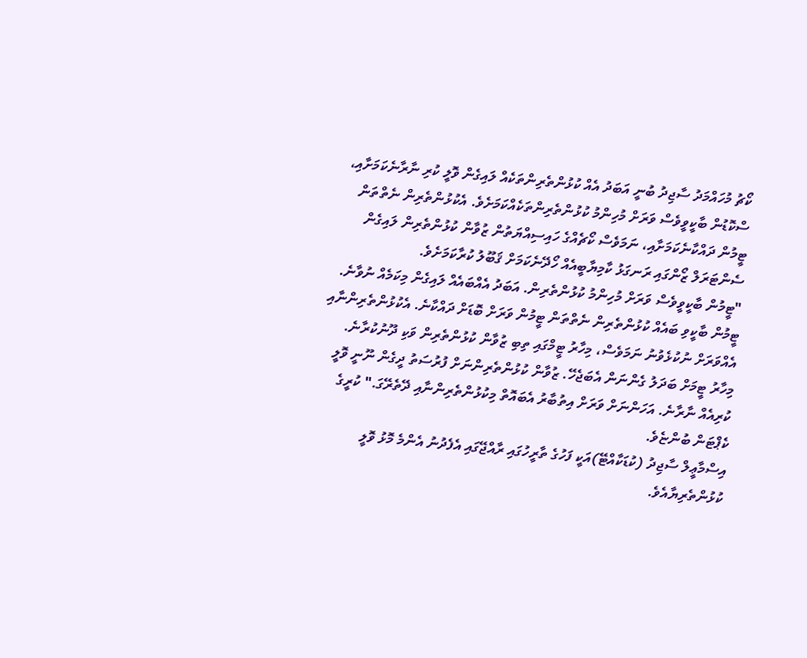ކޯޗު މުހައްމަދު ސާޖިދު ބުނީ އަބަދު އެއް ކުޅުންތެރިންތަކެއް ލައިގެން ވޮލީ ކުރި ނާރާނެކަމަށާއި، ސްކޮޑުން ބާކީވީވެސް ވަރަށް މުހިންމު ކުޅުންތެރިންތަކެއްކަމަށެވެ. އެކުޅުންތެރިން ނެތްތަން ޓީމުން ދައްކާނެކަމަށާއި، ނަމަވެސް ކޯޗެއްގެ ހައިސިއްޔަތުން ޒުވާން ކުޅުންތެރިން ލައިގެން ސެންޓަރަލް ޒޯންގައި ރަނގަޅު ކާމިޔާބީއެއް ހޯދޭނެކަމަށް ޤަބޫލު ކުރާކަމަށެވެ.
"ޓީމުން ބާކީވީވެސް ވަރަށް މުހިންމު ކުޅުންތެރިން. އަބަދު އެއްބައެއް ލައިގެން މިކަމެއް ނުވާނެ. ޓީމުން ބާކީވި ބައެއް ކުޅުންތެރިން ނެތްތަން ޓީމުން ވަރަށް ބޮޑަށް ދައްކާނެ. އެކުޅުންތެރިންނާއި އެއްވަރަށް ނުކުޅެވުނު ނަމަވެސް، މިހާރު ޓީމްގައި ތިބި ޒުވާން ކުޅުންތެރިން ވަކި ދޫނުކުރާނެ. މިހާރު ޓީމަށް ބަދަލު ގެންނަން އެބަޖެހޭ. ޒުވާން ކުޅުންތެރިންނަށް ފުރުސަތު ދީގެން ނޫނީ ވޮލީ ކުރިއެއް ނާރާނެ. އަހަންނަށް ވަރަށް އިތުބާރު އެބައޮތް މިކުޅުންތެރިންނާއި ދޭތެރޭގަ." ކުރީގެ ކެޕްޓަން ބުންޏެވެ.
އިސްމާޢީލް ސާޖިދު (ކުޑަކާއްޓޭ)އަކީ ފަހުގެ ތާރީހުގައި ރާއްޖޭގައި އެފެދުނު އެންމެ މޮޅު ވޮލީ ކުޅުންތެރިޔާއެވެ.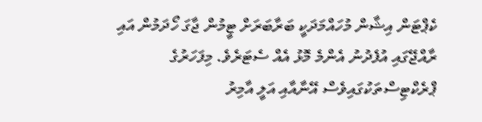ކެޕްޓަން އިޝާން މުހައްމަދަކީ ބަރާބަރަށް ޓީމުން ޖާގަ ހޯދަމުން އައި ރާއްޖޭގައި އުފެދުނު އެންމެ މޮޅު އެއް ސެޓަރެވެ. މިފަހަރުގެ ޕްރެކްޓިސްތަކުގައިވެސް އޭނާއާއި އަލީ އާމިރު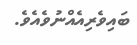ބައިވެރިއެއްނުވެއެވެ.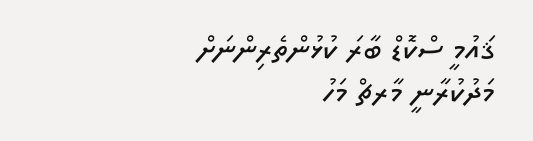ޤައުމީ ސްކޮޑް ބާރަ ކުޅުންތެރިންނަށް މަދުކުރާނީ މާރޗް މަހު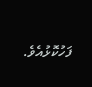ފަހުކޮޅުއެވެ.